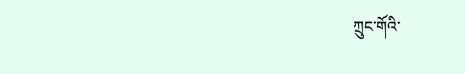ཀྲུང་གོའི་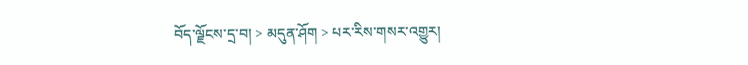བོད་ལྗོངས་དྲ་བ། > མདུན་ཤོག > པར་རིས་གསར་འགྱུར།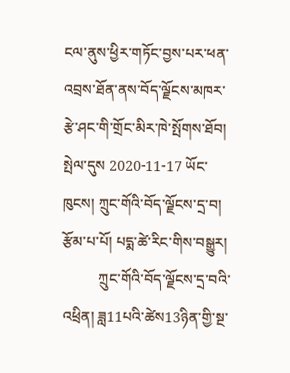ངལ་ནུས་ཕྱིར་གཏོང་བྱས་པར་ཕན་འབྲས་ཐོན་ནས་བོད་ལྗོངས་མཁར་རྩེ་ཤང་གི་གྲོང་མིར་ཁེ་སྤོགས་ཐོབ།
སྤེལ་དུས 2020-11-17 ཡོང་ཁུངས། ཀྲུང་གོའི་བོད་ལྗོངས་དྲ་བ། རྩོམ་པ་པོ། པདྨ་ཚེ་རིང་གིས་བསྒྱུར།
          ཀྲུང་གོའི་བོད་ལྗོངས་དྲ་བའི་འཕྲིན། ཟླ11པའི་ཚེས13ཉིན་གྱི་སྔ་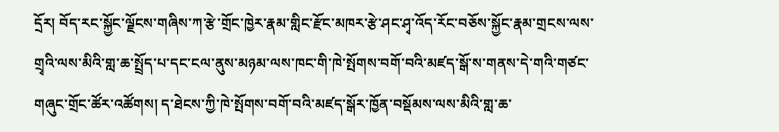དྲོར། བོད་རང་སྐྱོང་ལྗོངས་གཞིས་ཀ་རྩེ་གྲོང་ཁྱེར་རྣམ་གླིང་རྫོང་མཁར་རྩེ་ཤང་ཤྭ་འོད་རོང་བཅོས་སྐྱོང་རྣམ་གྲངས་ལས་གྲྭའི་ལས་མིའི་གླ་ཆ་སྤྲོད་པ་དང་ངལ་ནུས་མཉམ་ལས་ཁང་གི་ཁེ་སྤོགས་བགོ་བའི་མཛད་སྒོ་ས་གནས་དེ་གའི་གཙང་གཞུང་གྲོང་ཚོར་འཚོགས། ད་ཐེངས་ཀྱི་ཁེ་སྤོགས་བགོ་བའི་མཛད་སྒོར་ཁྱོན་བསྡོམས་ལས་མིའི་གླ་ཆ་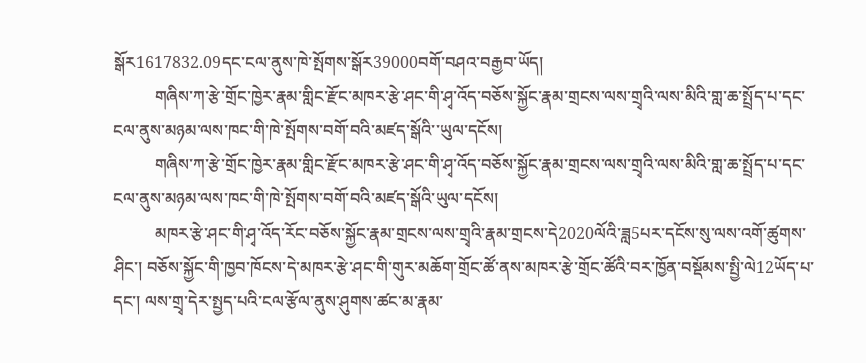སྒོར1617832.09དང་ངལ་ནུས་ཁེ་སྤོགས་སྒོར39000བགོ་བཤའ་བརྒྱབ་ཡོད།
          གཞིས་ཀ་རྩེ་གྲོང་ཁྱེར་རྣམ་གླིང་རྫོང་མཁར་རྩེ་ཤང་གི་ཤྭ་འོད་བཅོས་སྐྱོང་རྣམ་གྲངས་ལས་གྲྭའི་ལས་མིའི་གླ་ཆ་སྤྲོད་པ་དང་ངལ་ནུས་མཉམ་ལས་ཁང་གི་ཁེ་སྤོགས་བགོ་བའི་མཛད་སྒོའི་་ཡུལ་དངོས།
          གཞིས་ཀ་རྩེ་གྲོང་ཁྱེར་རྣམ་གླིང་རྫོང་མཁར་རྩེ་ཤང་གི་ཤྭ་འོད་བཅོས་སྐྱོང་རྣམ་གྲངས་ལས་གྲྭའི་ལས་མིའི་གླ་ཆ་སྤྲོད་པ་དང་ངལ་ནུས་མཉམ་ལས་ཁང་གི་ཁེ་སྤོགས་བགོ་བའི་མཛད་སྒོའི་ཡུལ་དངོས།
          མཁར་རྩེ་ཤང་གི་ཤྭ་འོད་རོང་བཅོས་སྐྱོང་རྣམ་གྲངས་ལས་གྲྭའི་རྣམ་གྲངས་དེ2020ལོའི་ཟླ5པར་དངོས་སུ་ལས་འགོ་ཚུགས་ཤིང་། བཅོས་སྐྱོང་གི་ཁྱབ་ཁོངས་དེ་མཁར་རྩེ་ཤང་གི་གུར་མཆོག་གྲོང་ཚོ་ནས་མཁར་རྩེ་གྲོང་ཚོའི་བར་ཁྱོན་བསྡོམས་སྤྱི་ལེ12ཡོད་པ་དང་། ལས་གྲྭ་དེར་སྤྱད་པའི་ངལ་རྩོལ་ནུས་ཤུགས་ཚང་མ་རྣམ་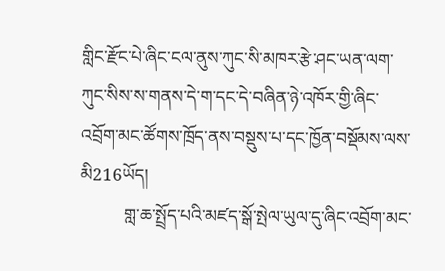གླིང་རྫོང་པེ་ཞིང་ངལ་ནུས་ཀུང་སི་མཁར་རྩེ་ཤང་ཡན་ལག་ཀུང་སིས་ས་གནས་དེ་ག་དང་དེ་བཞིན་ཉེ་འཁོར་གྱི་ཞིང་འབྲོག་མང་ཚོགས་ཁྲོད་ནས་བསྡུས་པ་དང་ཁྱོན་བསྡོམས་ལས་མི216ཡོད།
          གླ་ཆ་སྤྲོད་པའི་མཛད་སྒོ་སྤེལ་ཡུལ་དུ་ཞིང་འབྲོག་མང་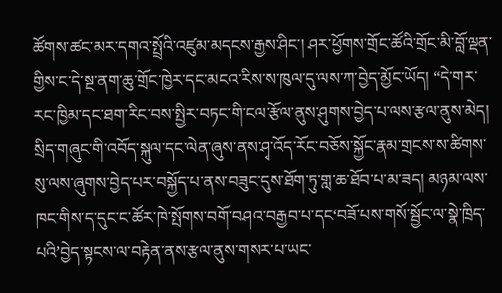ཚོགས་ཚང་མར་དགའ་སྤྲོའི་འཛུམ་མདངས་རྒྱས་ཤིང་། ཤར་ཕྱོགས་གྲོང་ཚོའི་གྲོང་མི་བློ་ལྡན་གྱིས་ང་དེ་སྔ་ནག་ཆུ་གྲོང་ཁྱེར་དང་མངའ་རིས་ས་ཁུལ་དུ་ལས་ཀ་བྱེད་མྱོང་ཡོད། “དེ་གར་རང་ཁྱིམ་དང་ཐག་རིང་བས་སྤྱིར་བཏང་གི་ངལ་རྩོལ་ནུས་ཤུགས་བྱེད་པ་ལས་རྩལ་ནུས་མེད། སྲིད་གཞུང་གི་འབོད་སྐུལ་དང་ལེན་ཞུས་ནས་ཤྭ་འོད་རོང་བཅོས་སྐྱོང་རྣམ་གྲངས་ས་ཚིགས་སུ་ལས་ཞུགས་བྱེད་པར་བསྐྱོད་པ་ནས་བཟུང་དུས་ཐོག་ཏུ་གླ་ཆ་ཐོབ་པ་མ་ཟད། མཉམ་ལས་ཁང་གིས་ད་དུང་ང་ཚོར་ཁེ་སྤོགས་བགོ་བཤའ་བརྒྱབ་པ་དང‘བཟོ་པས་གསོ་སྦྱོང་ལ་སྣེ་ཁྲིད་པའི’བྱེད་སྟངས་ལ་བརྟེན་ནས་རྩལ་ནུས་གསར་པ་ཡང་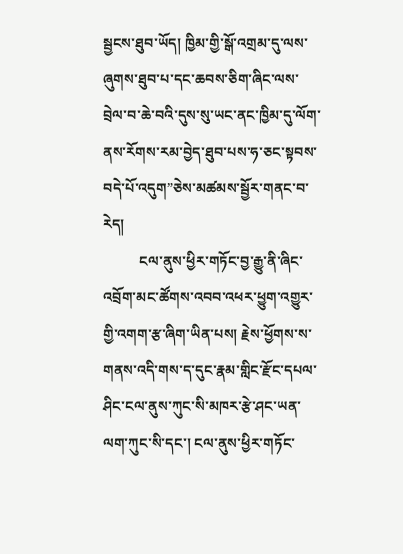སྦྱངས་ཐུབ་ཡོད། ཁྱིམ་གྱི་སྒོ་འགྲམ་དུ་ལས་ཞུགས་ཐུབ་པ་དང་ཆབས་ཅིག་ཞིང་ལས་བྲེལ་བ་ཆེ་བའི་དུས་སུ་ཡང་ནང་ཁྱིམ་དུ་ལོག་ནས་རོགས་རམ་བྱེད་ཐུབ་པས་ཧ་ཅང་སྟབས་བདེ་པོ་འདུག”ཅེས་མཚམས་སྦྱོར་གནང་བ་རེད།
          ངལ་ནུས་ཕྱིར་གཏོང་བྱ་རྒྱུ་ནི་ཞིང་འབྲོག་མང་ཚོགས་འབབ་འཕར་ཕྱུག་འགྱུར་གྱི་འགག་རྩ་ཞིག་ཡིན་པས། རྗེས་ཕྱོགས་ས་གནས་འདི་གས་ད་དུང་རྣམ་གླིང་རྫོང་དཔལ་ཤིང་ངལ་ནུས་ཀུང་སི་མཁར་རྩེ་ཤང་ཡན་ལག་ཀུང་སི་དང་། ངལ་ནུས་ཕྱིར་གཏོང་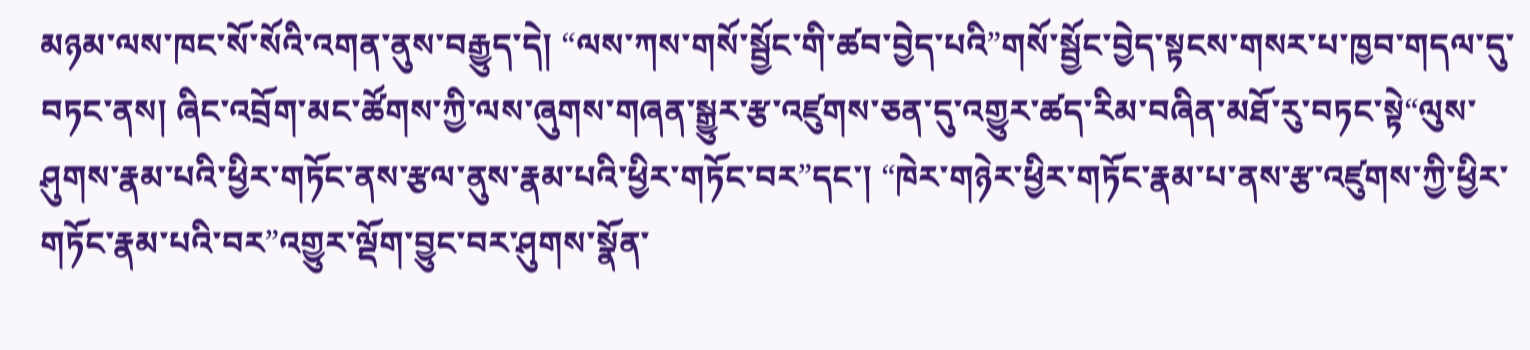མཉམ་ལས་ཁང་སོ་སོའི་འགན་ནུས་བརྒྱུད་དེ། “ལས་ཀས་གསོ་སྦྱོང་གི་ཚབ་བྱེད་པའི”གསོ་སྦྱོང་བྱེད་སྟངས་གསར་པ་ཁྱབ་གདལ་དུ་བཏང་ནས། ཞིང་འབྲོག་མང་ཚོགས་ཀྱི་ལས་ཞུགས་གཞན་སྒྱུར་རྩ་འཛུགས་ཅན་དུ་འགྱུར་ཚད་རིམ་བཞིན་མཐོ་རུ་བཏང་སྟེ“ལུས་ཤུགས་རྣམ་པའི་ཕྱིར་གཏོང་ནས་རྩལ་ནུས་རྣམ་པའི་ཕྱིར་གཏོང་བར”དང་། “ཁེར་གཉེར་ཕྱིར་གཏོང་རྣམ་པ་ནས་རྩ་འཛུགས་ཀྱི་ཕྱིར་གཏོང་རྣམ་པའི་བར”འགྱུར་ལྡོག་བྱུང་བར་ཤུགས་སྣོན་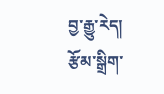བྱ་རྒྱུ་རེད།
རྩོམ་སྒྲིག་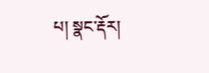པ། སྣང་རྡོར།